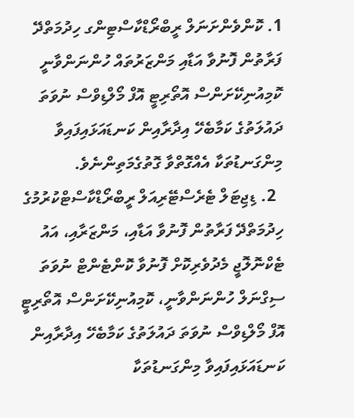1. ކޮންވެންށަނަލް ރީބްރޯޑްކާސްޓިންގ ހިދުމަތްދޭ ފަރާތުން ފޮނުވާ އަޑާއި މަންޒަރުތައް ހުންނަންވާނީ ކޮމިއުނިކޭށަންސް އޮތޯރިޓީ އޮފް މޯލްޑިވްސް ނުވަތަ ދައުލަތުގެ ކަމާބެހޭ އިދާރާއިން ކަނޑައަޅައިފައިވާ މިންގަނޑުތަކާ އެއްގޮތްވާ ގޮތުގެމަތިންނެވެ.
  2. ޑިޖިޓަލް ޓެރެސްޓޭރިއަލް ރީބްރޯޑްކާސްޓްކުރުމުގެ ހިދުމަތްދޭ ފަރާތުން ފޮނުވާ އަޑާއި، މަންޒަރާއި، އައު ޓެކްނޮލޮޖީ މެދުވެރިކޮށް ފޮނުވާ ކޮންޓެންޓް ނުވަތަ ސިގްނަލް ހުންނަންވާނީ، ކޮމިއުނިކޭށަންސް އޮތޯރިޓީ އޮފް މޯލްޑިވްސް ނުވަތަ ދައުލަތުގެ ކަމާބެހޭ އިދާރާއިން ކަނޑައަޅައިފައިވާ މިންގަނޑުތަކާ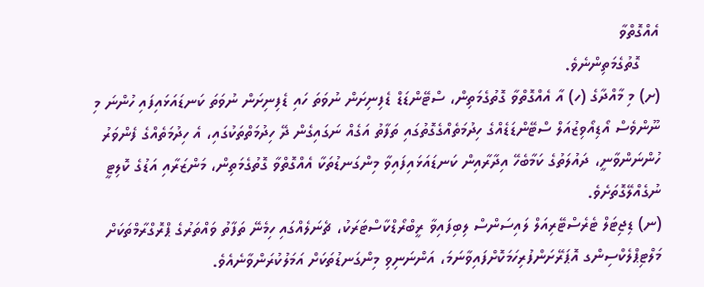އެއްގޮތްވާ
    ގޮތުގެމަތިންނެވެ.
(ށ) މި މާއްދާގެ (ހ) އާ އެއްގޮތްވާ ގޮތުގެމަތިން، ސްޓޭންޑަޑް ޑެފިނިށަން ނުވަތަ ހައި ޑެފިނިށަން ނުވަތަ ކަނޑައަޅައިފައި ހުންނަ މި ނޫންވެސް އޯޑިއޯވިޒުއަލް ސްޓޭންޑަޑެއްގެ ހިދުމަތެއްގެގޮތުގައި ތަފާތު އަގެއް ނަގައިގެން ދޭ ހިދުމަތްތަކުގައި، އެ ހިދުމަތެއްގެ ފެންވަރު ހުންނަންވާނީ، ދައުލަތުގެ ކަމާބެހޭ އިދާރާއިން ކަނޑައަޅައިފައިވާ މިންގަނޑުތަކާ އެއްގޮތްވާ ގޮތުގެމަތިން، މަންޒަރާއި އަޑުގެ ކޮލިޓީ ނުގެއްލޭގޮތަށެވެ.
(ނ) ޑިޖިޓަލް ޓެރެސްޓޭރިއަލް ލައިސަންސް ލިބިފައިވާ ރީބްރޯޑްކާސްޓަރަކު، ޗެނަލެއްގައި ހިމެނޭ ތަފާތު ވައްތަރުގެ ޕްރޮގްރާމްތަކަށް މަލްޓިޕްލެކްސިންގ އޮޕަރޭށަންފުރިހަމަކޮށްފައިވާނަމަ، އަންނަނިވި މިންގަނޑުތަކަށް އަމަލުކުރަންވާނެއެވެ.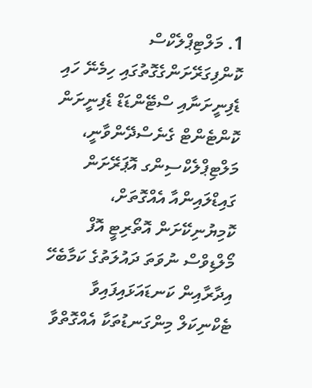1. މަލްޓިޕްލެކްސް ކޮންފިގަރޭށަންގެގޮތުގައި ހިމެނޭ ހައި ޑެފިނީށަނާއި ސްޓޭންޑަޑް ޑެފިނީށަން ކޮންޓެންޓް ގެނެސްދޭންވާނީ، މަލްޓިޕްލެކްސިންގ އޮޕަރޭށަން ގައިޑްލައިންއާ އެއްގޮތަށް، ކޮމިޔުނިކޭށަން އޮތޯރިޓީ އޮފް މޯލްޑިވްސް ނުވަތަ ދައުލަތުގެ ކަމާބެހޭ އިދާރާއިން ކަނޑައަޅައިފައިވާ ޓެކްނިކަލް މިންގަނޑުތަކާ އެއްގޮތްވާ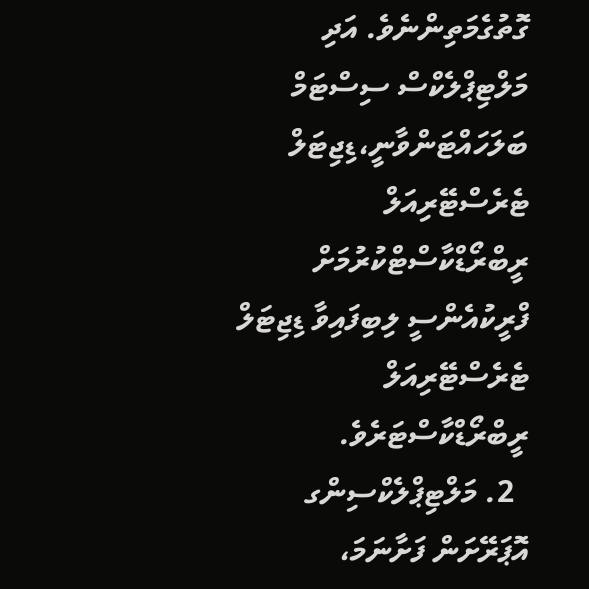ގޮތުގެމަތިންނެވެ. އަދި މަލްޓިޕްލެކްސް ސިސްޓަމް ބަލަހައްޓަންވާނީ،ޑިޖިޓަލް ޓެރެސްޓޭރިއަލް ރީބްރޯޑްކާސްޓްކުރުމަށް ފްރީކުއެންސީ ލިބިފައިވާ ޑިޖިޓަލް ޓެރެސްޓޭރިއަލް ރީބްރޯޑްކާސްޓަރެވެ.
  2. މަލްޓިޕްލެކްސިންގ އޮޕަރޭށަން ފަށާނަމަ،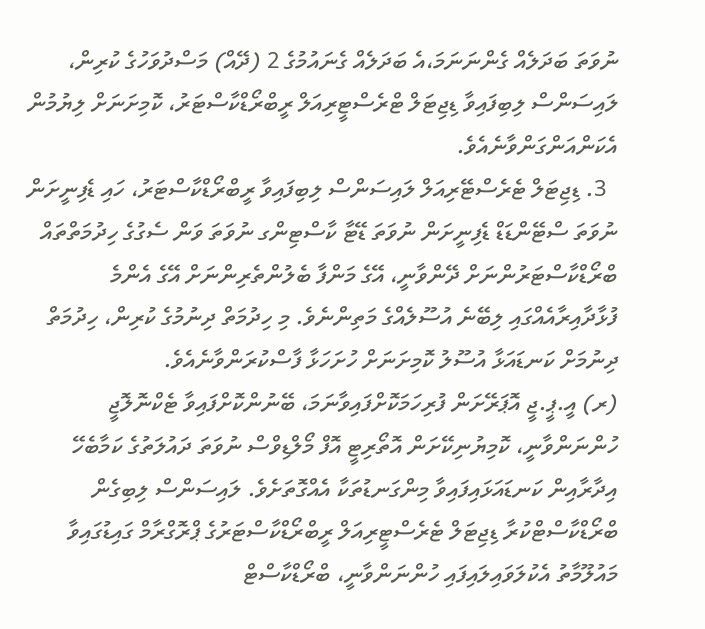ނުވަތަ ބަދަލެއް ގެންނަނަމަ،އެ ބަދަލެއް ގެނައުމުގެ 2 (ދޭއް) މަސްދުވަހުގެ ކުރިން، ލައިސަންސް ލިބިފައިވާ ޑިޖިޓަލް ޓްރެސްޓީރިއަލް ރީބްރޯޑްކާސްޓަރު، ކޮމިށަނަށް ލިޔުމުން އެކަންއަންގަންވާނެއެވެ.
  3. ޑިޖިޓަލް ޓެރެސްޓޭރިއަލް ލައިސަންސް ލިބިފައިވާ ރީބްރޯޑްކާސްޓަރު، ހައި ޑެފިނީށަން ނުވަތަ ސްޓޭންޑަޑް ޑެފިނީށަން ނުވަތަ ޑޭޓާ ކާސްޓިންގ ނުވަތަ ވަން ސެގުގެ ހިދުމަތްތައް ބްރޯޑްކާސްޓަރުންނަށް ދޭންވާނީ، އޭގެ މަންފާ ބެލުންތެރިންނަށް އޭގެ އެންމެ ފުޅާދާއިރާއެއްގައި ލިބޭނެ އުސޫލެއްގެ މަތިންނެވެ. މި ހިދުމަތް ދިނުމުގެ ކުރިން، ހިދުމަތް ދިނުމަށް ކަނޑައަޅާ އުސޫލު ކޮމިށަނަށް ހުށަހަޅާ ފާސްކުރަންވާނެއެވެ.
(ރ) އީ.ޕީ.ޖީ އޮޕަރޭށަން ފުރިހަމަކޮށްފައިވާނަމަ، ބޭނުންކޮށްފައިވާ ޓެކްނޮލޮޖީ ހުންނަންވާނީ، ކޮމިޔުނިކޭށަން އޮތޯރިޓީ އޮފް މޯލްޑިވްސް ނުވަތަ ދައުލަތުގެ ކަމާބެހޭ އިދާރާއިން ކަނޑައަޅައިފައިވާ މިންގަނޑުތަކާ އެއްގޮތަށެވެ. ލައިސަންސް ލިބިގެން ބްރޯޑްކާސްޓްކުރާ ޑިޖިޓަލް ޓެރެސްޓީރިއަލް ރީބްރޯޑްކާސްޓަރުގެ ޕްރޮގްރާމް ގައިޑުގައިވާ މައުލޫމާތު އެކުލަވައިލައިފައި ހުންނަންވާނީ، ބްރޯޑްކާސްޓް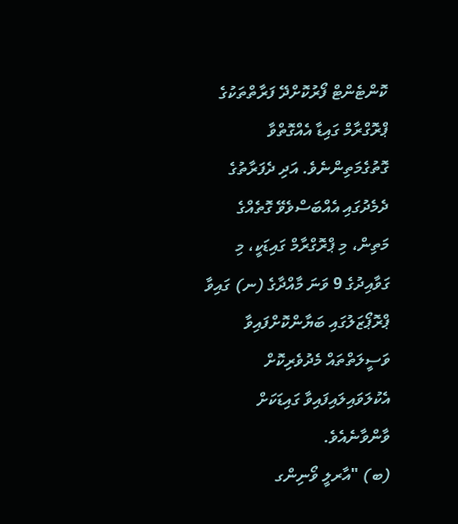ކޮންޓެންޓް ފޯރުކޮށްދޭ ފަރާތްތަކުގެ ޕްރޮގްރާމް ގައިޑާ އެއްގޮތްވާ ގޮތުގެމަތިންނެވެ. އަދި ދެފަރާތުގެ ދެމެދުގައި އެއްބަސްވެވޭ ގޮތެއްގެ މަތިން، މި ޕްރޮގްރާމް ގައިޑަކީ، މި ގަވާއިދުގެ 9 ވަނަ މާއްދާގެ (ނ) ގައިވާ ޕްރޮޕޯޒަލުގައި ބަޔާންކޮށްފައިވާ ވަސީލަތްތައް މެދުވެރިކޮށް އެކުލަވައިލައިފައިވާ ގައިޑަކަށް ވާންވާނެއެވެ.
(ބ) "އާރލީ ވޯނިންގ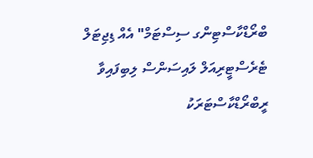ބްރޯޑްކާސްޓިންގ ސިސްޓަމް" އެއް ޑިޖިޓަލް ޓެރެސްޓީރިއަލް ލައިސަންސް ލިބިފައިވާ ރީބްރޯޑްކާސްޓަރަކު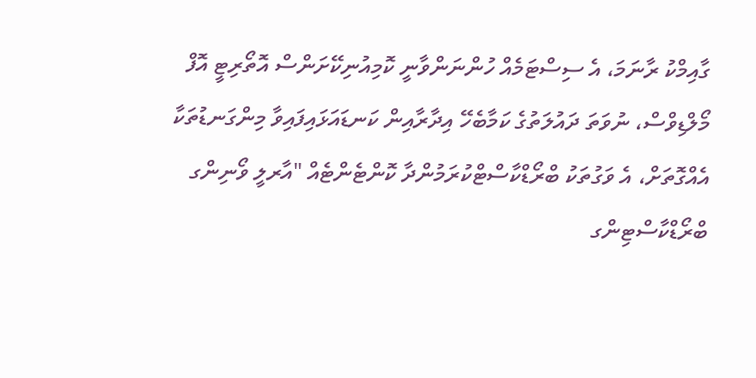ގާއިމްކު ރާނަމަ، އެ ސިސްޓަމެއް ހުންނަންވާނީ ކޮމިއުނިކޭށަންސް އޮތޯރިޓީ އޮފް މޯލްޑިވްސް، ނުވަތަ ދައުލަތުގެ ކަމާބެހޭ އިދާރާއިން ކަނޑައަޅައިފައިވާ މިންގަނޑުތަކާ އެއްގޮތަށް، އެ ވަގުތަކު ބްރޯޑްކާސްޓްކުރަމުންދާ ކޮންޓެންޓެއް "އާރލީ ވޯނިންގ ބްރޯޑްކާސްޓިންގ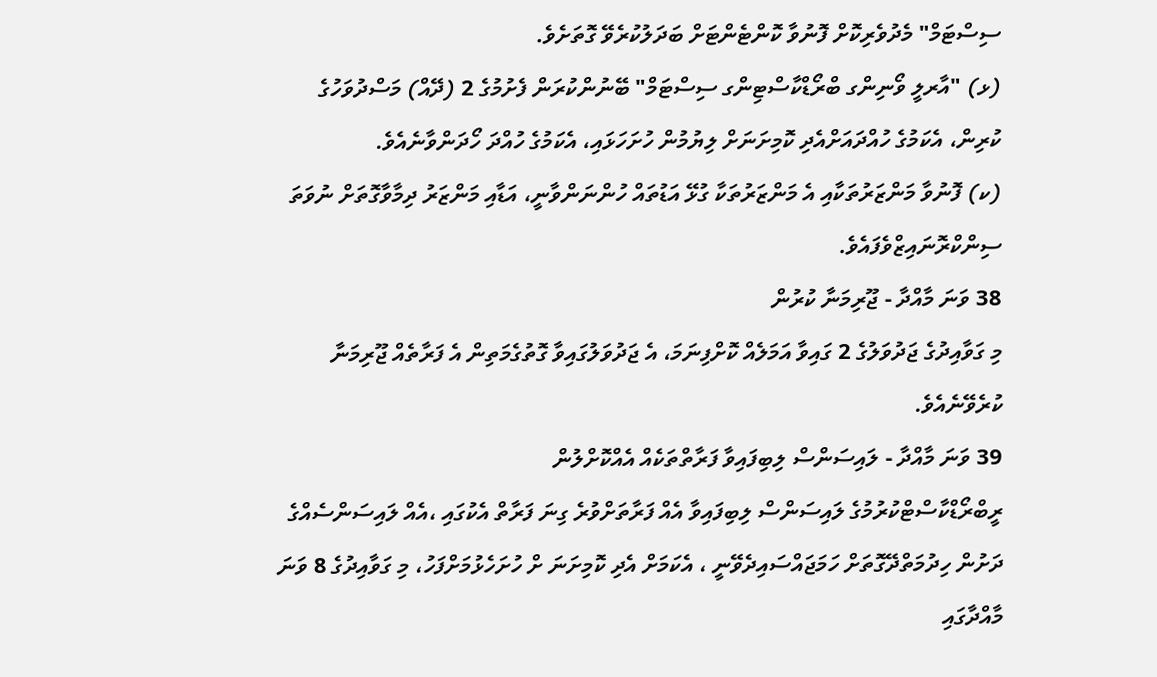ސިސްޓަމް" މެދުވެރިކޮށް ފޮނުވާ ކޮންޓެންޓަށް ބަދަލުކުރެވޭ ގޮތަށެވެ.
(ޅ) "އާރލީ ވޯނިންގ ބްރޯޑްކާސްޓިންގ ސިސްޓަމް" ބޭނުންކުރަން ފެށުމުގެ 2 (ދޭއް) މަސްދުވަހުގެ ކުރިން، އެކަމުގެ ހުއްދައަށްއެދި ކޮމިށަނަށް ލިޔުމުން ހުށަހަޅައި، އެކަމުގެ ހުއްދަ ހޯދަންވާނެއެވެ.
(ކ) ފޮނުވާ މަންޒަރުތަކާއި އެ މަންޒަރުތަކާ ގުޅޭ އަޑުތައް ހުންނަންވާނީ، އަޑާއި މަންޒަރު ދިމާވާގޮތަށް ނުވަތަ ސިންކްރޮނައިޒްވެފައެވެ.
38 ވަނަ މާއްދާ - ޖޫރިމަނާ ކުރުން
މި ގަވާއިދުގެ ޖަދުވަލުގެ 2 ގައިވާ އަމަލެއް ކޮށްފިނަމަ، އެ ޖަދުވަލުގައިވާ ގޮތުގެމަތިން އެ ފަރާތެއް ޖޫރިމަނާ ކުރެވޭނެއެވެ.
39 ވަނަ މާއްދާ - ލައިސަންސް ލިބިފައިވާ ފަރާތްތަކެއް އެއްކޮށްލުން
ރީބްރޯޑްކާސްޓްކުރުމުގެ ލައިސަންސް ލިބިފައިވާ އެއް ފަރާތަށްވުރެ ގިނަ ފަރާތް އެކުގައި ،އެއް ލައިސަންސެއްގެ ދަށުން ހިދުމަތްދޭގޮތަށް ހަމަޖައްސައިދެވޭނީ ، އެކަމަށް އެދި ކޮމިށަނަ ށް ހުށަހެޅުމަށްފަހު، މި ގަވާއިދުގެ 8 ވަނަ މާއްދާގައި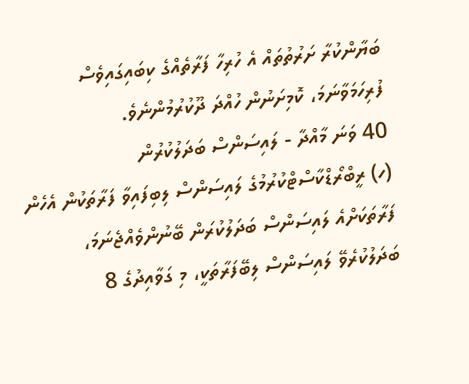ބަޔާންކުރާ ށަރުތުތައް އެ ހުރިހާ ފަރާތެއްގެ ކިބައިގައިވެސް ފުރިހަމަވާނަމަ، ކޮމިށަނުން ހުއްދަ ދޫކުރުމުންނެވެ.
40 ވަނަ މާއްދާ - ލައިސަންސް ބަދަލުކުރުން
(ހ) ރީބްރޯޑްކާސްޓްކުރުމުގެ ލައިސަންސް ލިބިފައިވާ ފަރާތަކުން އެހެން ފަރާތަކަށްއެ ލައިސަންސް ބަދަލުކުރަން ބޭނުންވެއްޖެނަމަ، ބަދަލުކުރެވޭ ލައިސަންސް ލިބޭފަރާތަކީ، މި ގަވާއިދުގެ 8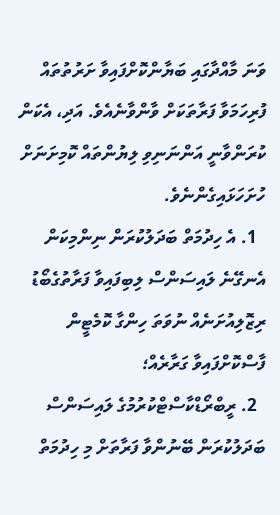ވަނަ މާއްދާގައި ބަޔާންކޮށްފައިވާ ށަރުތުތައް ފުރިހަމަވާ ފަރާތަކަށް ވާންވާނެއެވެ. އަދި، އެކަން ކުރަންވާނީ އަންނަނިވި ލިޔުންތައް ކޮމިށަނަށް ހުށަހަޅައިގެންނެވެ.
  1. އެ ހިދުމަތް ބަދަލުކުރަން ނިންމިކަން އެނގޭނެ ލައިސަންސް ލިބިފައިވާ ފަރާތުގެބޯޑު ރިޒޮލިއުށަނެއް ނުވަތަ ހިންގާ ކޮމެޓީން ފާސްކޮށްފައިވާ ގަރާރެއް؛
  2. ރީބްރޯޑްކާސްޓްކުރުމުގެ ލައިސަންސް ބަދަލުކުރަން ބޭނުންވާ ފަރާތަށް މި ހިދުމަތް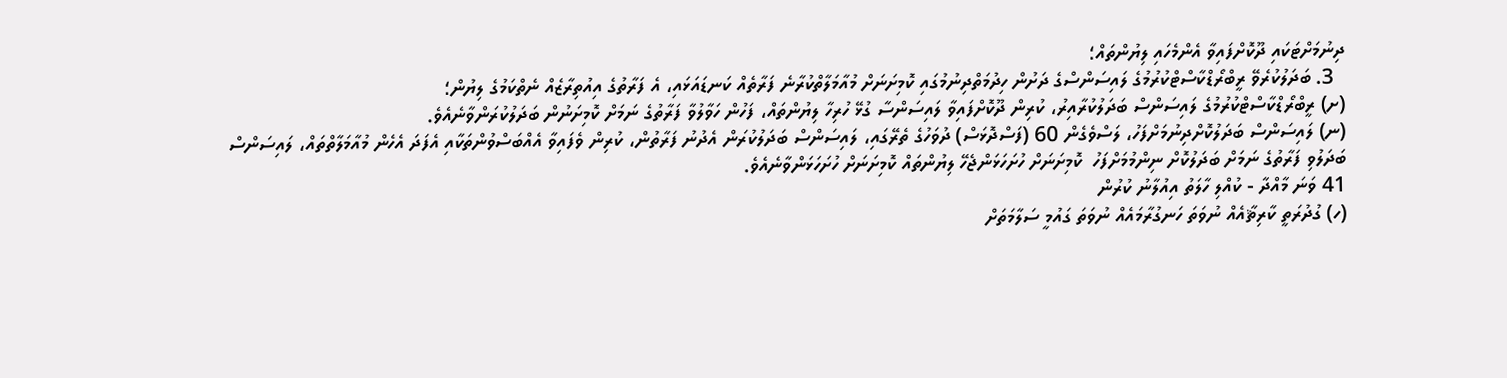ދިނުމަށްޓަކައި ދޫކޮށްފައިވާ އެންމެހައި ލިޔުންތައް؛
  3. ބަދަލުކުރެވޭ ރީބްރޯޑްކާސްޓްކުރުމުގެ ލައިސަންސްގެ ދަށުން ހިދުމަތްދިނުމުގައި ކޮމިށަނަށް މުއާމަލާތްކުރާނެ ފަރާތެއް ކަނޑައަޅައި، އެ ފަރާތުގެ އިއުތިރާޒެއް ނެތްކަމުގެ ލިޔުން؛
(ށ) ރީބްރޯޑްކާސްޓްކުރުމުގެ ލައިސަންސް ބަދަލުކުރާއިރު، ކުރިން ދޫކޮށްފައިވާ ލައިސަންސާ ގުޅޭ ހުރިހާ ލިޔުންތައް، ފަހުން ހަވާލުވާ ފަރާތުގެ ނަމަށް ކޮމިށަނުން ބަދަލުކުރަންވާނެއެވެ.
(ނ) ލައިސަންސް ބަދަލުކޮށްދިނުމަށްފަހު، ލަސްވެގެން 60 (ފަސްދޮޅަސް) ދުވަހުގެ ތެރޭގައި، ލައިސަންސް ބަދަލުކުރަން އެދުނު ފަރާތުން، ކުރިން ވެފައިވާ އެއްބަސްވުންތަކާއި އެފަދަ އެހެން މުއާމަލާތްތައް، ލައިސަންސް ބަދަލުވި ފަރާތުގެ ނަމަށް ބަދަލުކޮށް ނިންމުމަށްފަހު  ކޮމިށަނަށް ހުށަހަޅަންޖެހޭ ލިޔުންތައް ކޮމިށަނަށް ހުށަހަޅަންވާނެއެވެ.
41 ވަނަ މާއްދާ - ކުއްލި ހާލަތު އިއުލާނު ކުރުން
(ހ) ގުދުރަތީ ކާރިޘާއެއް ނުވަތަ ހަނގުރާމައެއް ނުވަތަ ގައުމީ ސަލާމަތަށް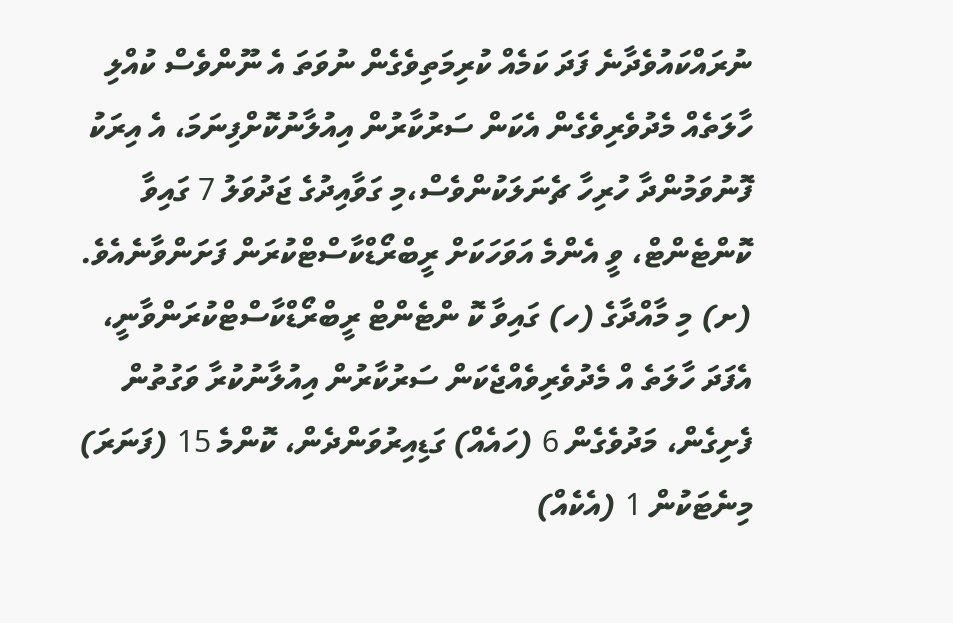ނުރައްކައުވެދާނެ ފަދަ ކަމެއް ކުރިމަތިވެގެން ނުވަތަ އެ ނޫންވެސް ކުއްލި ހާލަތެއް މެދުވެރިވެގެން އެކަން ސަރުކާރުން އިއުލާނުކޮށްފިނަމަ، އެ އިރަކު ފޮނުވަމުންދާ ހުރިހާ ޗެނަލަކުންވެސް،މި ގަވާއިދުގެ ޖަދުވަލު 7 ގައިވާ ކޮންޓެންޓް، ވީ އެންމެ އަވަހަކަށް ރީބްރޯޑްކާސްޓްކުރަން ފަށަންވާނެއެވެ.
(ށ) މި މާއްދާގެ (ހ) ގައިވާ ކޮ ންޓެންޓް ރީބްރޯޑްކާސްޓްކުރަންވާނީ، އެފަދަ ހާލަތެ އް މެދުވެރިވެއްޖެކަން ސަރުކާރުން އިއުލާނުކުރާ ވަގުތުން ފެށިގެން، މަދުވެގެން 6 (ހައެއް) ގަޑިއިރުވަންދެން، ކޮންމެ 15 (ފަނަރަ) މިނެޓަކުން 1 (އެކެއް)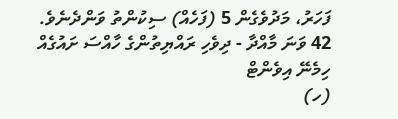ފަހަރު، މަދުވެގެން 5 (ފަހެއް) ސިކުންތު ވަންދެނެވެ.
42 ވަނަ މާއްދާ - ދިވެހި ރައްޔިތުންގެ ހާއްސަ ށައުގެއް ހިމެނޭ އިވެންޓް
(ހ)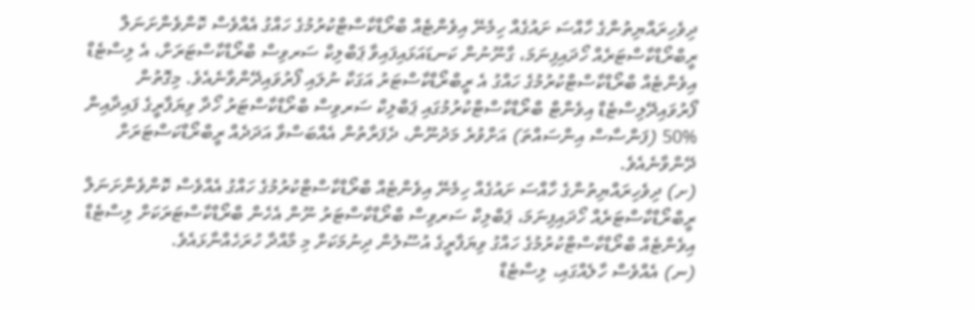ދިވެހިރައްޔިތުންގެ ހާއްސަ ށައުގެއް ހިމެނޭ އިވެންޓެއް ބްރޯޑްކާސްޓްކުރުމުގެ ހައްގު އެއްވެސް ކޮންވެންށަނަލް ރީބްރޯޑްކާސްޓަރެއް ހޯދައިފިނަމަ، ގާނޫނުން ކަނޑައަޅައިފައިވާ ޕަބްލިކް ސަރވިސް ބްރޯޑްކާސްޓަރަށް، އެ ލިސްޓެޑް އިވެންޓެއް ބްރޯޑްކާސްޓްކުރުމުގެ ހައްގު އެ ރީބްރޯޑްކާސްޓަރު އަގަކާ ނުލައި ފޯރުވައިދޭންވާނެއެވެ. މިގޮތުން ފޯރުވައިދޭލިސްޓެޑް އިވެންޓް ބްރޯޑްކާސްޓްކުރުމުގައި ޕަބްލިކް ސަރވިސް ބްރޯޑްކާސްޓަރު ހޯދާ ވިޔަފާރީގެ ފައިދާއިން %50 (ފަންސާސް އިންސައްތަ) އަށްވުރެ މަދުނޫން، ދެފަރާތުން އެއްބަސްވާ އަދަދެއް ރީބްރޯޑްކަސްޓަރަށް ދޭންވާނެއެވެ.
(ށ) ދިވެހިރައްޔިތުންގެ ހާއްސަ ށައުގެއް ހިމެނޭ އިވެންޓެއް ބްރޯޑްކާސްޓްކުރުމުގެ ހައްގު އެއްވެސް ކޮންވެންށަނަލް ރީބްރޯޑްކާސްޓަރެއް ހޯދައިފިނަމަ، ޕަބްލިކް ސަރވިސް ބްރޯޑްކާސްޓަރު ނޫން އެހެން ބްރޯޑްކާސްޓަރަކަށް ލިސްޓެޑް އިވެންޓެއް ބްރޯޑްކާސްޓްކުރުމުގެ ހައްގު ވިޔަފާރީގެ އުސޫލުން ދިނުމަކަށް މި މާއްދާ ހުރަހެއްނާޅައެވެ.
(ނ) އެއްވެސް ހާލެއްގައި، ލިސްޓެޑް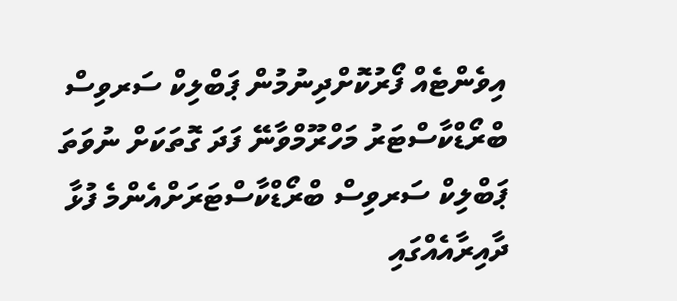އިވެންޓެއް ފޯރުކޮށްދިނުމުން ޕަބްލިކް ސަރވިސް ބްރޯޑްކާސްޓަރު މަހްރޫމްވާނޭ ފަދަ ގޮތަކަށް ނުވަތަ ޕަބްލިކް ސަރވިސް ބްރޯޑްކާސްޓަރަށްއެންމެ ފުޅާ ދާއިރާއެއްގައި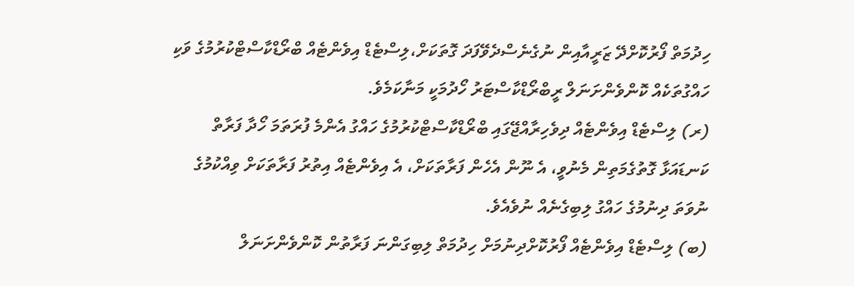ހިދުމަތް ފޯރުކޮށްދޭ ޒަރީއާއިން ނުގެނެސްދެވޭފަދަ ގޮތަކަށް،ލިސްޓެޑް އިވެންޓެއް ބްރޯޑްކާސްޓްކުރުމުގެ ވަކި ހައްގުތަކެއް ކޮންވެންށަނަލް ރީބްރޯޑްކާސްޓަރު ހޯދުމަކީ މަނާކަމެވެ.
(ރ) ލިސްޓެޑް އިވެންޓެއް ދިވެހިރާއްޖޭގައި ބްރޯޑްކާސްޓްކުރުމުގެ ހައްގު އެންމެ ފުރަތަމަ ހޯދާ ފަރާތް ކަނޑައަޅާ ގޮތުގެމަތިން މެނުވީ، އެ ނޫން އެހެން ފަރާތަކަށް، އެ އިވެންޓެއް އިތުރު ފަރާތަކަށް ވިއްކުމުގެ ނުވަތަ ދިނުމުގެ ހައްގު ލިބިގެނެއް ނުވެއެވެ.
(ބ) ލިސްޓެޑް އިވެންޓެއް ފޯރުކޮށްދިނުމަށް ހިދުމަތް ލިބިގަންނަ ފަރާތުން ކޮންވެންށަނަލް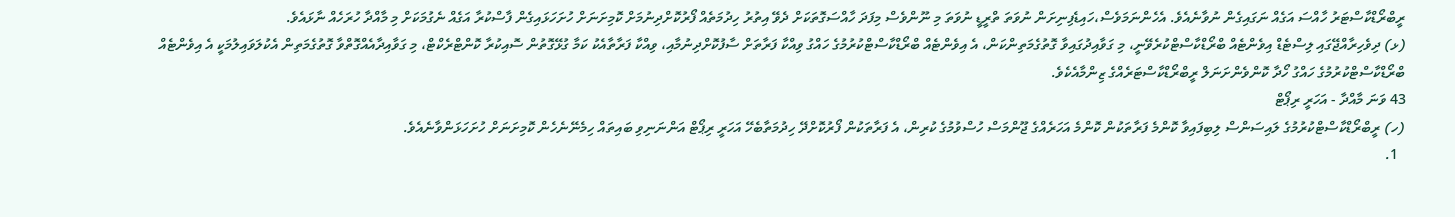ރީބްރޯޑްކާސްޓަރު ހާއްސަ އަގެއް ނަގައިގެން ނުވާނެއެވެ. އެހެންނަމަވެސް،ހައިޑެފިނިށަން ނުވަތަ ތްރީޑީ ނުވަތަ މި ނޫންވެސް މިފަދަ ހާއްސަގޮތަކަށް ދެވޭ އިތުރު ހިދުމަތެއް ފޯރުކޮށްދިނުމަށް ކޮމިށަނަށް ހުށަހަޅައިގެން ފާސްކުރާ އަގެއް ނެގުމަކަށް މި މާއްދާ ހުރަހެއް ނާޅައެވެ.
(ޅ) ދިވެހިރާއްޖޭގައި ލިސްޓެޑް އިވެންޓެއް ބްރޯޑްކާސްޓްކުރެވޭނީ، މި ގަވާއިދުގައިވާ ގޮތުގެމަތިންކަން، އެ އިވެންޓެއް ބްރޯޑްކާސްޓްކުރުމުގެ ހައްގު ވިއްކާ ފަރާތަށް ސާފުކޮށްދިނުމާއި، ވިއްކާ ފަރާތާއެކު ކަމާ ގުޅޭގޮތުން ސޮއިކުރާ ކޮންޓްރެކްޓް، މި ގަވާއިދާއެއްގޮތްވާ ގޮތުގެމަތިން އެކުލަވައިލުމަކީ އެ އިވެންޓެއް ބްރޯޑްކާސްޓްކުރުމުގެ ހައްގު ހޯދާ ކޮންވެންށަނަލް ރީބްރޯޑްކާސްޓަރެއްގެ ޒިންމާއެކެވެ.
43 ވަނަ މާއްދާ - އަހަރީ ރިޕޯޓް
(ހ) ރީބްރޯޑްކާސްޓްކުރުމުގެ ލައިސަންސް ލިބިފައިވާ ކޮންމެ ފަރާތަކުން ކޮންމެ އަހަރެއްގެ ޖޫންމަސް ހުސްވުމުގެ ކުރިން، އެ ފަރާތަކުން ފޯރުކޮށްދޭ ހިދުމަތާބެހޭ އަހަރީ ރިޕޯޓް އަންނަނިވި ބައިތައް ހިމެނޭނެހެން ކޮމިށަނަށް ހުށަހަޅަންވާނެއެވެ.
  1.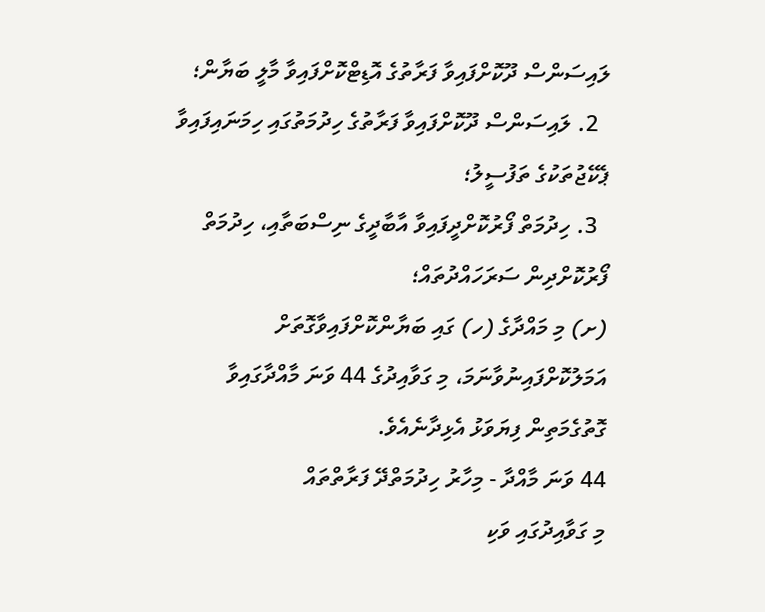ލައިސަންސް ދޫކޮށްފައިވާ ފަރާތުގެ އޮޑިޓްކޮށްފައިވާ މާލީ ބަޔާން؛
  2. ލައިސަންސް ދޫކޮށްފައިވާ ފަރާތުގެ ހިދުމަތުގައި ހިމަނައިފައިވާ ޕެކޭޖުތަކުގެ ތަފުސީލު؛
  3. ހިދުމަތް ފޯރުކޮށްދީފައިވާ އާބާދީގެ ނިސްބަތާއި، ހިދުމަތް ފޯރުކޮށްދިން ސަރަހައްދުތައް؛
(ށ) މި މައްދާގެ (ހ) ގައި ބަޔާންކޮށްފައިވާގޮތަށް އަމަލުކޮށްފައިނުވާނަމަ، މި ގަވާއިދުގެ 44 ވަނަ މާއްދާގައިވާ ގޮތުގެމަތިން ފިޔަވަޅު އެޅިދާނެއެވެ.
44 ވަނަ މާއްދާ - މިހާރު ހިދުމަތްދޭ ފަރާތްތައް
މި ގަވާއިދުގައި ވަކި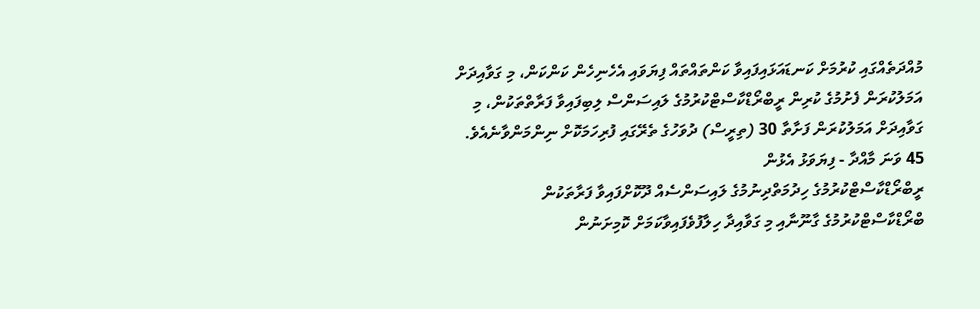މުއްދަތެއްގައި ކުރުމަށް ކަނޑައަޅައިފައިވާ ކަންތައްތައް ފިޔަވައި އެހެނިހެން ކަންކަން، މި ގަވާއިދަށް އަމަލުކުރަން ފެށުމުގެ ކުރިން ރީބްރޯޑްކާސްޓްކުރުމުގެ ލައިސަންސް ލިބިފައިވާ ފަރާތްތަކުން، މި ގަވާއިދަށް އަމަލުކުރަން ފަށާތާ 30 (ތިރީސް) ދުވަހުގެ ތެރޭގައި ފުރިހަމަކޮށް ނިންމަންވާނެއެވެ.
45 ވަނަ މާއްދާ - ފިޔަވަޅު އެޅުން
ރީބްރޯޑްކާސްޓްކުރުމުގެ ހިދުމަތްދިނުމުގެ ލައިސަންސެއް ދޫކޮށްފައިވާ ފަރާތަކުން ބްރޯޑްކާސްޓްކުރުމުގެ ގާނޫނާއި މި ގަވާއިދާ ހިލާފުވެފައިވާކަމަށް ކޮމިށަނުން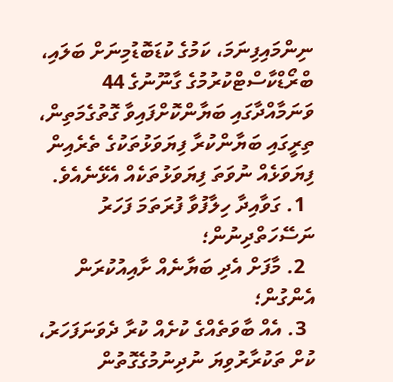ނިންމައިފިނަމަ، ކަމުގެ ކުޑަބޮޑުމިނަށް ބަލައި، ބްރޯޑްކާސްޓްކުރުމުގެ ގާނޫނުގެ 44 ވަނަމާއްދާގައި ބަޔާންކޮށްފައިވާ ގޮތުގެމަތިން، ތިރީގައި ބަޔާންކުރާ ފިޔަވަޅުތަކުގެ ތެރެއިން ފިޔަވަޅެއް ނުވަތަ ފިޔަވަޅުތަކެއް އެޅޭނެއެވެ.
  1. ގަވާއިދާ ހިލާފުވާ ފުރަތަމަ ފަހަރު ނަސޭހަތްދިނުން؛
  2. މާފަށް އެދި ބަޔާނެއް ށާއިއުކުރަން އެންގުން؛
  3. އެއް ބާވަތެއްގެ ކުށެއް ކުރާ ދެވަނަފަހަރު، ކުށް ތަކުރާރުވިޔަ ނުދިނުމުގެގޮތުން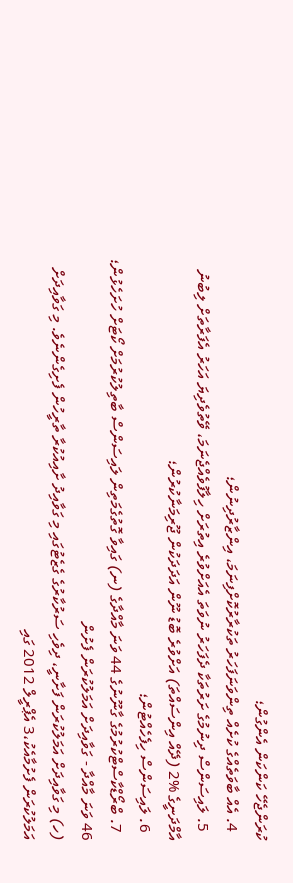ކުރަންޖެހޭ ކަންކަން އެންގުން؛
  4. އެއް ބާވަތެއްގެ ކުށެއް ތިންވަނަފަހަރު ތަކުރާރުކޮށްފިނަމަ، އިންޒާރުދިނުން؛
  5. ލައިސަންސް ދިނުމުގެ ށަރުތަކާ ދެފަހަރު ނުވަތަ އެއަށްވުރެ އިތުރަށް ހިލާފުވެއްޖެނަމަ، ވޭތުވެދިޔަ އަހަރު އެފަރާތަށް ލިބުނު އާމްދަނީގެ %2 (ދޭއް އިންސައްތަ) އަށްވުރެ ބޮޑު ނޫން އަދަދަކުން ޖޫރިމަނާކުރުން؛
  6. ލައިސަންސް ހިފެހެއްޓުން؛
  7. ބްރޯޑްކާސްޓްކުރުމުގެ ގާނޫނުގެ 44 ވަނަ މާއްދާގެ (ނ) ގައިވާ ގޮތުގެމަތިން ލައިސަންސް ބާތިލުކުރުމަށް ކޯޓަށް ހުށަހެޅުން؛
46 ވަނަ މާއްދާ - ގަވާއިދަށް އަމަލުކުރަން ފެށުން
(ހ) މި ގަވާއިދަށް އަމަލުކުރަން ފަށާނީ، ދިވެހި ސަރުކާރުގެ ގެޒެޓުގައި މި ގަވާއިދު ށާއިއުކުރާ ތާރީހުން ފެށިގެންނެވެ. މި ގަވާއިދަށް އަމަލުކުރަން ފެށުމާއެކު،3 އެޕްރީލް 2012 ގައި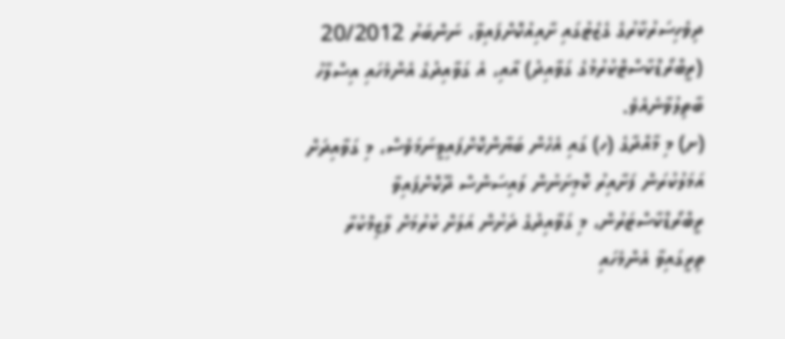ދިވެހިސަރުކާރުގެ ގެޒެޓުގައި ށާއިއުކޮށްފައިވާ، ނަންބަރު 20/2012 (ރީބްރޯޑްކާސްޓްކުރުމުގެ ގަވާއިދު) އާއި، އެ ގަވާއިދުގެ އެންމެހައި އިސްލާހު ބާތިލުވާނެއެވެ.
(ށ) މި މާއްދާގެ (ހ) ގައި އެހެން ބަޔާންކޮށްފައިވީނަމަވެސް، މި ގަވާއިދަށް އަމަލުކުރަން ފަށާއިރު ކޮމިށަނުން ލައިސަންސް ދޫކޮށްފައިވާ ރީބްރޯޑްކާސްޓަރުން، މި ގަވާއިދުގެ ދަށުން އަލަށް ކުރުމަށް ލާޒިމްކުރާ ތިރީގައިވާ އެންމެހައި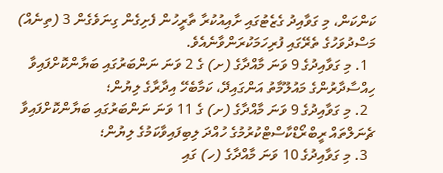ކަންކަން، މި ގަވާއިދު ގެޒެޓުގައި ށާއިއުކުރާ ތާރީހުން ފެށިގެން ގިނަވެގެން 3 (ތިނެއް) މަސްދުވަހުގެ ތެރޭގައި ފުރިހަމަކުރަންވާނެއެވެ.
  1. މި ގަވާއިދުގެ 9 ވަނަ މާއްދާގެ (ށ) ގެ 2 ވަނަ ނަންބަރުގައި ބަޔާންކޮށްފައިވާ ހިއްސާދާރުންގެ މައުލޫމާތު އަންގައިދޭ، ކަމާބެހޭ އިދާރާގެ ލިޔުން؛
  2. މި ގަވާއިދުގެ 9 ވަނަ މާއްދާގެ (ށ) ގެ 11 ވަނަ ނަންބަރުގައި ބަޔާންކޮށްފައިވާ ޗެނަލްތައް ރީބްރޯޑްކާސްޓްކުރުމުގެ ހުއްދަ ލިބިފައިވާކަމުގެ ލިޔުން؛
  3. މި ގަވާއިދުގެ 10 ވަނަ މާއްދާގެ (ހ) ގައި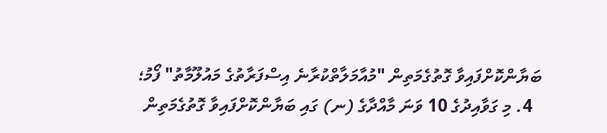ބަޔާންކޮށްފައިވާ ގޮތުގެމަތިން "މުއާމަލާތްކުރާނެ އިސްފަރާތުގެ މައުލޫމާތު" ފޯމު؛
  4. މި ގަވާއިދުގެ 10 ވަނަ މާއްދާގެ (ނ) ގައި ބަޔާންކޮށްފައިވާ ގޮތުގެމަތިން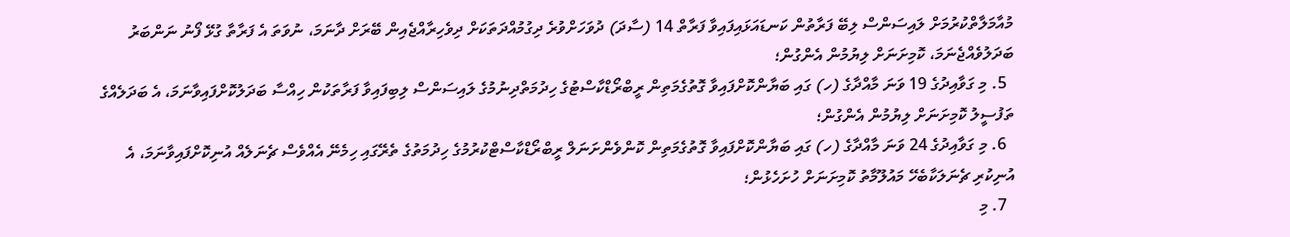މުއާމަލާތްކުރުމަށް ލައިސަންސް ލިބޭ ފަރާތުން ކަނޑައަޅައިފައިވާ ފަރާތް 14 (ސާދަ) ދުވަހަށްވުރެ ދިގުމުއްދަތަކަށް ދިވެހިރާއްޖެއިން ބޭރަށް ދާނަމަ، ނުވަތަ އެ ފަރާތާ ގުޅޭ ފޯނު ނަންބަރު ބަދަލުވެއްޖެނަމަ، ކޮމިށަނަށް ލިޔުމުން އެންގުން؛
  5. މި ގަވާއިދުގެ 19 ވަނަ މާއްދާގެ (ހ) ގައި ބަޔާންކޮށްފައިވާ ގޮތުގެމަތިން ރީބްރޯޑްކާސްޓުގެ ހިދުމަތްދިނުމުގެ ލައިސަންސް ލިބިފައިވާ ފަރާތަކުން ހިއްސާ ބަދަލުކޮށްފައިވާނަމަ، އެ ބަދަލެއްގެ ތަފުސީލު ކޮމިށަނަށް ލިޔުމުން އެންގުން؛
  6. މި ގަވާއިދުގެ 24 ވަނަ މާއްދާގެ (ހ) ގައި ބަޔާންކޮށްފައިވާ ގޮތުގެމަތިން ކޮންވެންށަނަލް ރީބްރޯޑްކާސްޓްކުރުމުގެ ހިދުމަތުގެ ތެރޭގައި ހިމެނޭ އެއްވެސް ޗެނަލެއް އުނިކޮށްފައިވާނަމަ، އެ އުނިކުރި ޗެނަލަކާބެހޭ މައުލޫމާތު ކޮމިށަނަށް ހުށަހެޅުން؛
  7. މި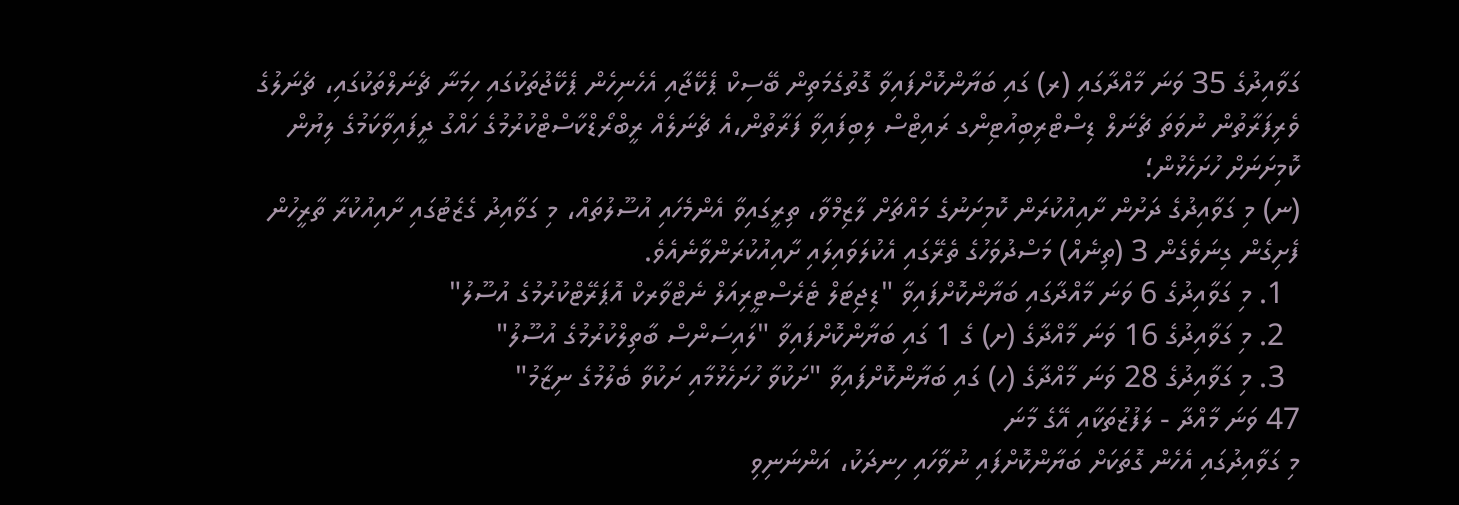ގަވާއިދުގެ 35 ވަނަ މާއްދާގައި (ރ) ގައި ބަޔާންކޮށްފައިވާ ގޮތުގެމަތިން ބޭސިކް ޕެކޭޖާއި އެހެނިހެން ޕެކޭޖުތަކުގައި ހިމަނާ ޗެނަލްތަކުގައި، ޗެނަލުގެ ވެރިފަރާތުން ނުވަތަ ޗެނަލް ޑިސްޓްރިބިއުޓިންގ ރައިޓްސް ލިބިފައިވާ ފަރާތުން،އެ ޗެނަލެއް ރީބްރޯޑްކާސްޓްކުރުމުގެ ހައްގު ދީފައިވާކަމުގެ ލިޔުން ކޮމިށަނަށް ހުށަހެޅުން؛
(ނ) މި ގަވާއިދުގެ ދަށުން ށާއިއުކުރަން ކޮމިށަނުގެ މައްޗަށް ލާޒިމްވާ، ތިރީގައިވާ އެންމެހައި އުސޫލުތައް، މި ގަވާއިދު ގެޒެޓުގައި ށާއިއުކުރާ ތާރީހުން ފެށިގެން ގިނަވެގެން 3 (ތިނެއް) މަސްދުވަހުގެ ތެރޭގައި އެކުލަވައިލައި ށާއިއުކުރަންވާނެއެވެ.
  1. މި ގަވާއިދުގެ 6 ވަނަ މާއްދާގައި ބަޔާންކޮށްފައިވާ "ޑިޖިޓަލް ޓެރެސްޓީރިއަލް ނެޓްވާރކް އޮޕަރޭޓްކުރުމުގެ އުސޫލު"
  2. މި ގަވާއިދުގެ 16 ވަނަ މާއްދާގެ (ށ) ގެ 1 ގައި ބަޔާންކޮށްފައިވާ "ލައިސަންސް ބާތިލްކުރުމުގެ އުސޫލު"
  3. މި ގަވާއިދުގެ 28 ވަނަ މާއްދާގެ (ހ) ގައި ބަޔާންކޮށްފައިވާ "ށަކުވާ ހުށަހެޅުމާއި ށަކުވާ ބެލުމުގެ ނިޒާމު"
47 ވަނަ މާއްދާ - ލަފުޒުތަކާއި އޭގެ މާނަ
މި ގަވާއިދުގައި އެހެން ގޮތަކަށް ބަޔާންކޮށްފައި ނުވާހައި ހިނދަކު، އަންނަނިވި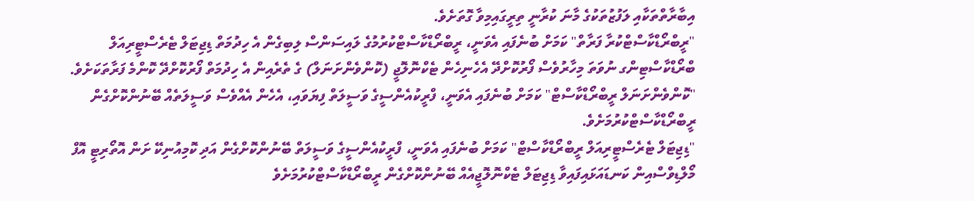އިބާރާތްތަކާއި ލަފުޒުތަކުގެ މާނަ ކުރާނީ ތިރީގައިމިވާ ގޮތަށެވެ.
"ރީބްރޯޑްކާސްޓްކުރާ ފަރާތް" ކަމަށް ބުނެފައި އެވަނީ، ރީބްރޯޑްކާސްޓްކުރުމުގެ ލައިސަންސް ލިބިގެން އެ ހިދުމަތް ޑިޖިޓަލް ޓެރެސްޓީރިއަލް ބްރޯޑްކާސްޓިންގ ނުވަތަ މިހާރުވެސް ފޯރުކޮށްދޭ އެހެނިހެން ޓެކްނޮލޮޖީ (ކޮންވެންށަނަލް) ގެ ތެރެއިން އެ ހިދުމަތް ފޯރުކޮށްދޭ ކޮންމެ ފަރާތަކަށެވެ.
"ކޮންވެންށަނަލް ރީބްރޯޑްކާސްޓް" ކަމަށް ބުނެފައި އެވަނީ، ފްރީކުއެންސީގެ ވަސީލަތް ފިޔަވައި، އެހެން އެއްވެސް ވަސީލަތެއް ބޭނުންކޮށްގެން ރީބްރޯޑްކާސްޓްކުރުމަށެވެ.
"ޑިޖިޓަލް ޓެރެސްޓީރިއަލް ރީބްރޯޑްކާސްޓް" ކަމަށް ބުނެފައި އެވަނީ، ފްރީކުއެންސީގެ ވަސީލަތް ބޭނުންކޮށްގެން އަދި ކޮމިއުނިކޭ ށަން އޮތޯރިޓީ އޮފް މޯލްޑިވްސްއިން ކަނޑައަޅައިފައިވާ ޑިޖިޓަލް ޓެކްނޮލޮޖީއެއް ބޭނުންކޮށްގެން ރީބްރޯޑްކާސްޓްކުރުމަށެވެ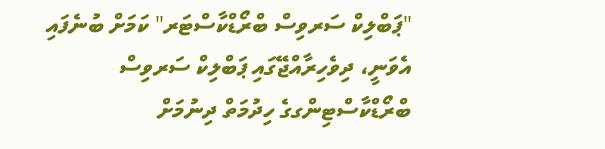"ޕަބްލިކް ސަރވިސް ބްރޯޑްކާސްޓަރ" ކަމަށް ބުނެފައި އެވަނީ، ދިވެހިރާއްޖޭގައި ޕަބްލިކް ސަރވިސް ބްރޯޑްކާސްޓިންގގެ ހިދުމަތް ދިނުމަށް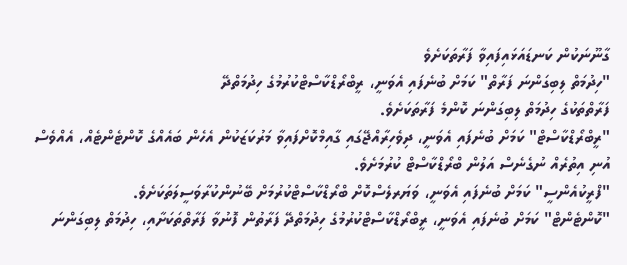ގާނޫނަކުން ކަނޑައަޅައިފައިވާ ފަރާތަކަށެވެ
"ހިދުމަތް ލިބިގަންނަ ފަރާތް" ކަމަށް ބުނެފައި އެވަނީ، ރީބްރޯޑްކާސްޓްކުރުމުގެ ހިދުމަތްދޭ
ފަރާތްތަކުގެ ހިދުމަތް ލިބިގަންނަ ކޮންމެ ފަރާތަކަށެވެ.
"ރީބްރޯޑްކާސްޓް" ކަމަށް ބުނެފައި އެވަނީ، ދިވެހިރާއްޖޭގައި ގާއިމްކޮށްފައިވާ މަރުކަޒަކުން އެހެން ބައެއްގެ ކޮންޓެންޓެއް، އެއްވެސް އުނި އިތުރެއް ނުގެނެސް އަލުން ބްރޯޑްކާސްޓް ކުރުމަށެވެ.
"ފްރީކުއެންސީ" ކަމަށް ބުނެފައި އެވަނީ، ވަޔަރލެސްކޮށް ބްރޯޑްކާސްޓްކުރުމަށް ބޭނުންކުރާވަސީލަތަކަށެވެ.
"ކޮންޓެންޓް" ކަމަށް ބުނެފައި އެވަނީ، ރީބްރޯޑްކާސްޓްކުރުމުގެ ހިދުމަތްދޭ ފަރާތުން ފޮނުވާ ފަރާތްތަކަށާއި، ހިދުމަތް ލިބިގަންނަ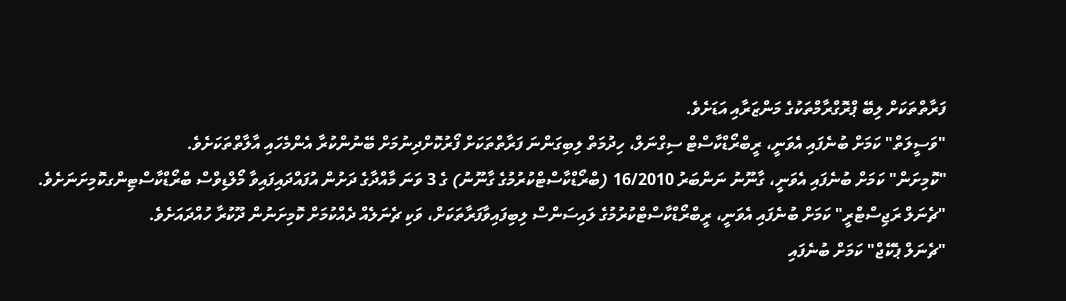ފަރާތްތަކަށް ލިބޭ ޕްރޮގްރާމްތަކުގެ މަންޒަރާއި އަޑަށެވެ.
"ވަސީލަތް" ކަމަށް ބުނެފައި އެވަނީ، ރީބްރޯޑްކާސްޓް ސިގްނަލް، ހިދުމަތް ލިބިގަންނަ ފަރާތްތަކަށް ފޯރުކޮށްދިނުމަށް ބޭނުންކުރާ އެންމެހައި އާލާތްތަކަށެވެ.
"ކޮމިށަން" ކަމަށް ބުނެފައި އެވަނީ، ގާނޫނު ނަންބަރު 16/2010 (ބްރޯޑްކާސްޓްކުރުމުގެ ގާނޫނު) ގެ 3 ވަނަ މާއްދާގެ ދަށުން އުފައްދައިފައިވާ މޯލްޑިވްސް ބްރޯޑްކާސްޓިންގކޮމިށަނަށެވެ.
"ޗެނަލް ރަޖިސްޓްރީ" ކަމަށް ބުނެފައި އެވަނީ، ރީބްރޯޑްކާސްޓްކުރުމުގެ ލައިސަންސް ލިބިފައިވާފަރާތަކަށް، ވަކި ޗެނަލެއް ދެއްކުމަށް ކޮމިށަނުން ދޫކުރާ ހުއްދައަށެވެ.
"ޗެނަލް ޕެކޭޖް" ކަމަށް ބުނެފައި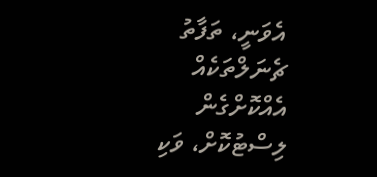އެވަނީ، ތަފާތު ޗެނަލްތަކެއް އެއްކޮށްގެން ލިސްޓުކޮށް، ވަކި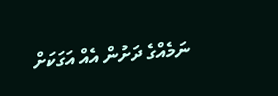ނަމެއްގެ ދަށުން އެއް އަގަކަށް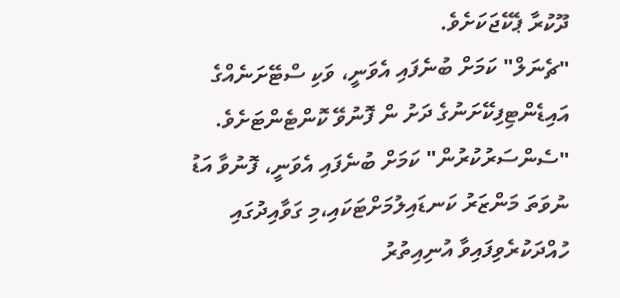ދޫކުރާ ޕެކޭޖަކަށެވެ.
"ޗެނަލް" ކަމަށް ބުނެފައި އެވަނީ، ވަކި ސްޓޭށަނެއްގެ އައިޑެންޓިފިކޭށަނުގެ ދަށު ން ފޮނުވޭ ކޮންޓެންޓަށެވެ.
"ސެންސަރުކުރުން" ކަމަށް ބުނެފައި އެވަނީ، ފޮނުވާ އަޑު ނުވަތަ މަންޒަރު ކަނޑައިލުމަށްޓަކައި،މި ގަވާއިދުގައި ހުއްދަކުރެވިފައިވާ އުނިއިތުރު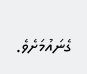ގެނައުމަށެވެ.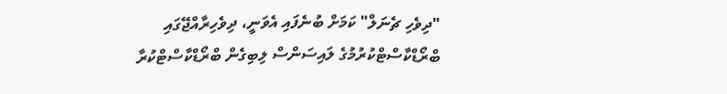"ދިވެހި ޗެނަލް" ކަމަށް ބުނެފައި އެވަނީ، ދިވެހިރާއްޖޭގައި ބްރޯޑްކާސްޓްކުރުމުގެ ލައިސަންސް ލިބިގެން ބްރޯޑްކާސްޓްކުރާ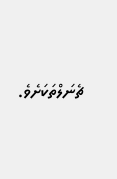ޗެނަލްތަކަށެވެ.